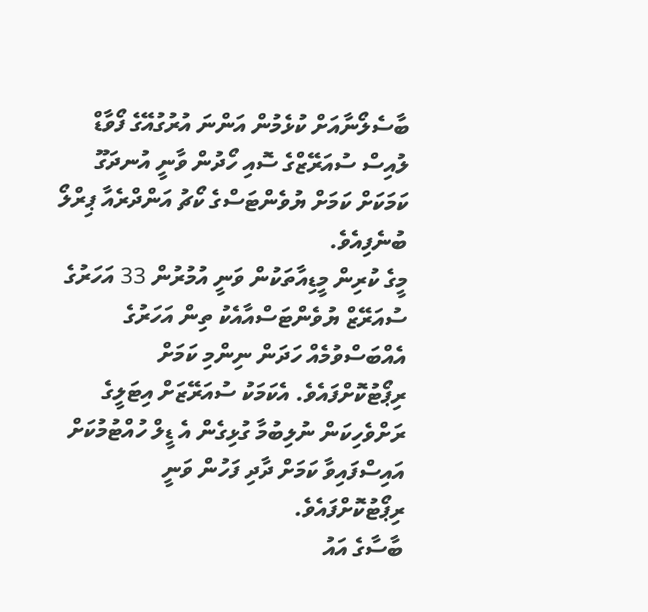ބާސެލޯނާއަށް ކުޅެމުން އަންނަ އުރުގުއޭގެ ފޯވާޑް ލުއިސް ސުއަރޭޒްގެ ސޮއި ހޯދުން ވާނީ އުނދަގޫ ކަމަކަށް ކަމަށް ޔުވެންޓަސްގެ ކޯޗު އަންދްރެއާ ޕިރްލޯ ބުނެފިއެވެ.
މީގެ ކުރިން މީޑިއާތަކުން ވަނީ އުމުރުން 33 އަހަރުގެ ސުއަރޭޒް ޔުވެންޓަސްއާއެކު ތިން އަހަރުގެ އެއްބަސްވުމެއް ހަދަން ނިންމި ކަމަށް ރިޕޯޓުކޮށްފައެވެ. އެކަމަކު ސުއަރޭޒަށް އިޓަލީގެ ރަށްވެހިކަން ނުލިބުމާ ގުޅިގެން އެ ޑީލް ހުއްޓުމުކަށް އައިސްފައިވާ ކަމަށް ދާދި ފަހުން ވަނީ ރިޕޯޓުކޮށްފައެވެ.
ބާސާގެ އައު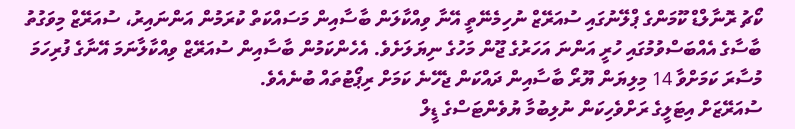ކޯޗު ރޮނާލްޑް ކޫމަންގެ ޕްލޭނުގައި ސުއަރޭޒް ނުހިމެނޭތީ އޭނާ ވިއްކާލަން ބާސާއިން މަސައްކަތް ކުރަމުން އަންނައިރު، ސުއަރޭޒް މިވަގުތު ބާސާގެ އެއްބަސްވުމުގައި ހުރީ އަންނަ އަހަރުގެ ޖޫން މަހުގެ ނިޔަލަށެވެ. އެހެންކަމުން ބާސާއިން ސުއަރޭޒް ވިއްކާލާނަމަ އޭނާގެ ފުރިހަމަ މުސާރަ ކަމަށްވާ 14 މިލިޔަން ޔޫރޯ ބާސާއިން ދައްކަން ޖެހޭނެ ކަމަށް ރިޕޯޓުތައް ބުނެއެވެ.
ސުއަރޭޒަށް އިޓަލީގެ ރަށްވެހިކަން ނުލިބުމާ ޔުވެންޓަސްގެ ޑީލް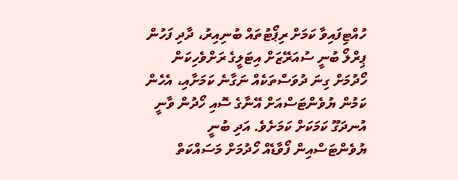ހުއްޓިފައިވާ ކަމަށް ރިޕޯޓުތައް ބުނިއިރު، ދާދި ފަހުން ޕިރްލޯ ބުނީ ސުއަރޭޒަށް އިޓަލީގެ ރަށްވެހިކަން ހޯދުމަށް ގިނަ ދުވަސްތަކެއް ނަގާނެ ކަމަށާއި، އެހެން ކަމުން ޔުވެންޓަސްއަށް އޭނާގެ ސޮއި ހޯދުން ވާނީ އުނދަގޫ ކަމަކަށް ކަމަށެވެ. އަދި ބުނީ ޔުވެންޓަސްއިން ފޯވާޑެއް ހޯދުމަށް މަސައްކަތް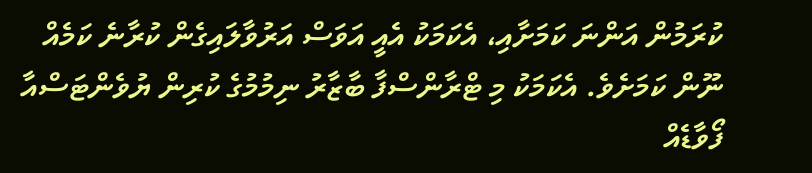ކުރަމުން އަންނަ ކަމަށާއި، އެކަމަކު އެއީ އަވަސް އަރުވާލައިގެން ކުރާނެ ކަމެއް ނޫން ކަމަށެވެ. އެކަމަކު މި ޓްރާންސްފާ ބާޒާރު ނިމުމުގެ ކުރިން ޔުވެންޓަސްއާ ފޯވާޑެއް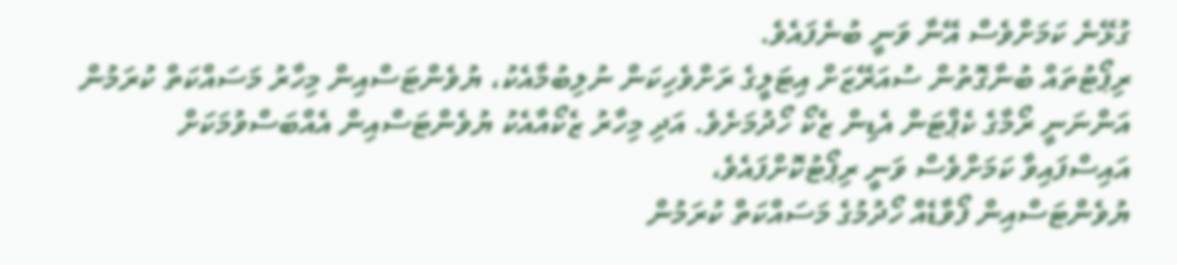ގުޅޭނެ ކަމަށްވެސް އޭނާ ވަނީ ބުނެފައެވެ.
ރިޕޯޓުތައް ބުނާގޮތުން ސުއަރޭޒަށް އިޓަލީގެ ރަށްވެހިކަން ނުލިބުމާއެކު، ޔުވެންޓަސްއިން މިހާރު މަސައްކަތް ކުރަމުން އަންނަނީ ރޯމާގެ ކެޕްޓަން އެޑިން ޒެކޯ ހޯދުމަށެވެ. އަދި މިހާރު ޒެކޯއާއެކު ޔުވެންޓަސްއިން އެއްބަސްވުމަކަށް އައިސްފައިވާ ކަމަށްވެސް ވަނީ ރިޕޯޓުކޮށްފައެވެ،
ޔުވެންޓަސްއިން ފޯވާޑެއް ހޯދުމުގެ މަސައްކަތް ކުރަމުން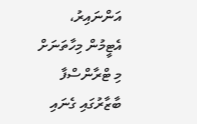އަންނައިރު، އެޓީމުން މިހާތަނަށް މި ޓްރާންސްފާ ބާޒާރުގައި ގެނައި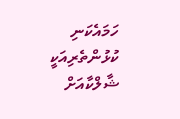ހަމައެކަނި ކުޅުންތެރިއަކީ ޝާލްކާއަށް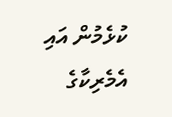ކުޅެމުން އައި އެމެރިކާގެ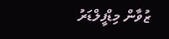ޒުވާން މިޑްފީލްޑަރު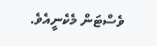ވެސްޓަން މެކެނީއެވެ.